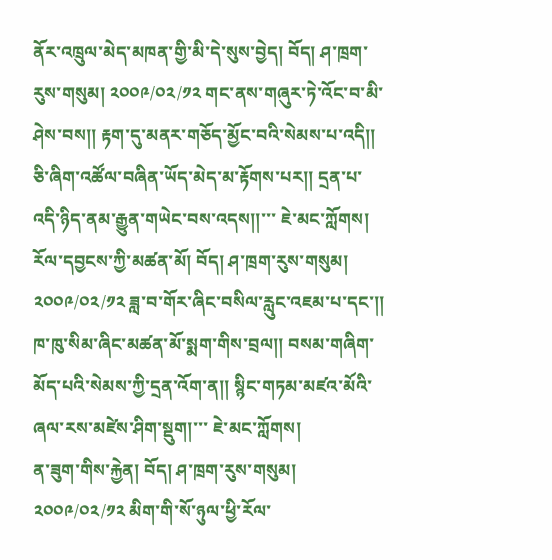ནོར་འཁྲུལ་མེད་མཁན་གྱི་མི་དེ་སུས་བྱེད། བོད། ཤ་ཁྲག་རུས་གསུམ། ༢༠༠༩/༠༢/༡༢ གང་ནས་གཞུར་ཏེ་འོང་བ་མི་ཤེས་བས།། རྟག་དུ་མནར་གཅོད་མྱོང་བའི་སེམས་པ་འདི།། ཅི་ཞིག་འཚོལ་བཞིན་ཡོད་མེད་མ་རྟོགས་པར།། དྲན་པ་འདི་ཉིད་ནམ་རྒྱུན་གཡེང་བས་འདས།།་་་ ཇེ་མང་ཀློགས།
རོལ་དབྱངས་ཀྱི་མཚན་མོ། བོད། ཤ་ཁྲག་རུས་གསུམ། ༢༠༠༩/༠༢/༡༢ ཟླ་བ་གོར་ཞིང་བསིལ་རླུང་འཇམ་པ་དང་།། ཁ་ཁུ་སིམ་ཞིང་མཚན་མོ་སྨག་གིས་བྲལ།། བསམ་གཞིག་མོད་པའི་སེམས་ཀྱི་དྲན་འོག་ན།། སྙིང་གཏམ་མཛའ་མོའི་ཞལ་རས་མཛེས་ཤིག་སྡུག།་་་ ཇེ་མང་ཀློགས།
ན་ཟུག་གིས་རྐྱེན། བོད། ཤ་ཁྲག་རུས་གསུམ། ༢༠༠༩/༠༢/༡༢ མིག་གི་སོ་ཉུལ་ཕྱི་རོལ་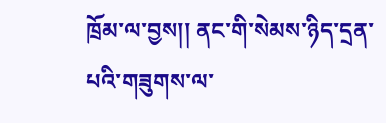ཁྲོམ་ལ་བྱས།། ནང་གི་སེམས་ཉིད་དྲན་པའི་གཟུགས་ལ་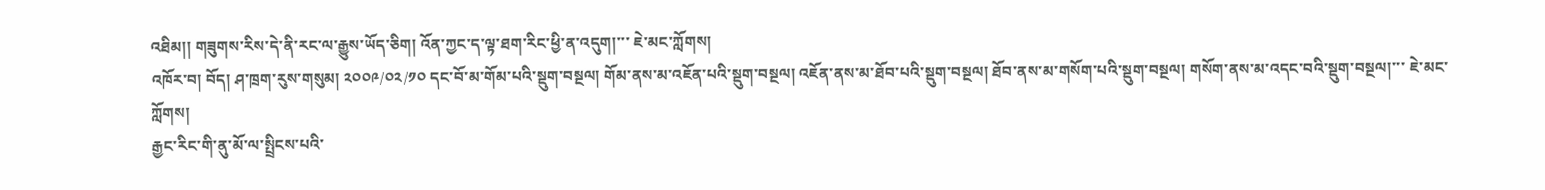འཐིམ།། གཟུགས་རིས་དེ་ནི་རང་ལ་རྒྱུས་ཡོད་ཅིག། འོན་ཀྱང་ད་ལྟ་ཐག་རིང་ཕྱི་ན་འདུག།་་་ ཇེ་མང་ཀློགས།
འཁོར་བ། བོད། ཤ་ཁྲག་རུས་གསུམ། ༢༠༠༩/༠༢/༡༠ དང་བོ་མ་གོམ་པའི་སྡུག་བསྔལ། གོམ་ནས་མ་འཇོན་པའི་སྡུག་བསྔལ། འཇོན་ནས་མ་ཐོབ་པའི་སྡུག་བསྔལ། ཐོབ་ནས་མ་གསོག་པའི་སྡུག་བསྔལ། གསོག་ནས་མ་འདང་བའི་སྡུག་བསྔལ།་་་ ཇེ་མང་ཀློགས།
རྒྱང་རིང་གི་ནུ་མོ་ལ་སྤྲིངས་པའི་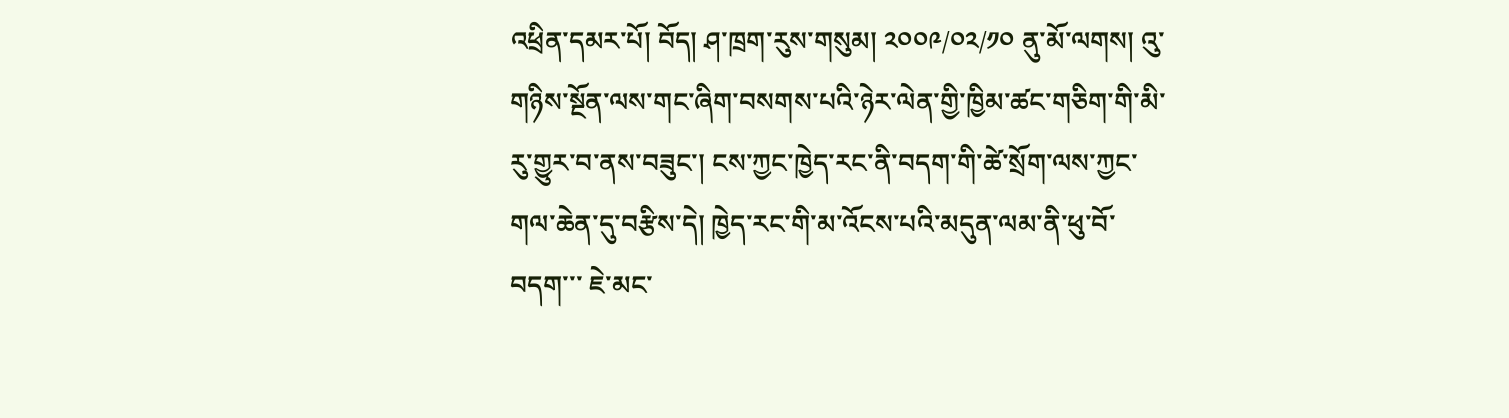འཕྲིན་དམར་པོ། བོད། ཤ་ཁྲག་རུས་གསུམ། ༢༠༠༩/༠༢/༡༠ ནུ་མོ་ལགས། འུ་གཉིས་སྔོན་ལས་གང་ཞིག་བསགས་པའི་ཉེར་ལེན་གྱི་ཁྱིམ་ཚང་གཅིག་གི་མི་རུ་གྱུར་བ་ནས་བཟུང་། ངས་ཀྱང་ཁྱེད་རང་ནི་བདག་གི་ཚེ་སྲོག་ལས་ཀྱང་གལ་ཆེན་དུ་བརྩིས་དེ། ཁྱེད་རང་གི་མ་འོངས་པའི་མདུན་ལམ་ནི་ཕུ་བོ་བདག་་་ ཇེ་མང་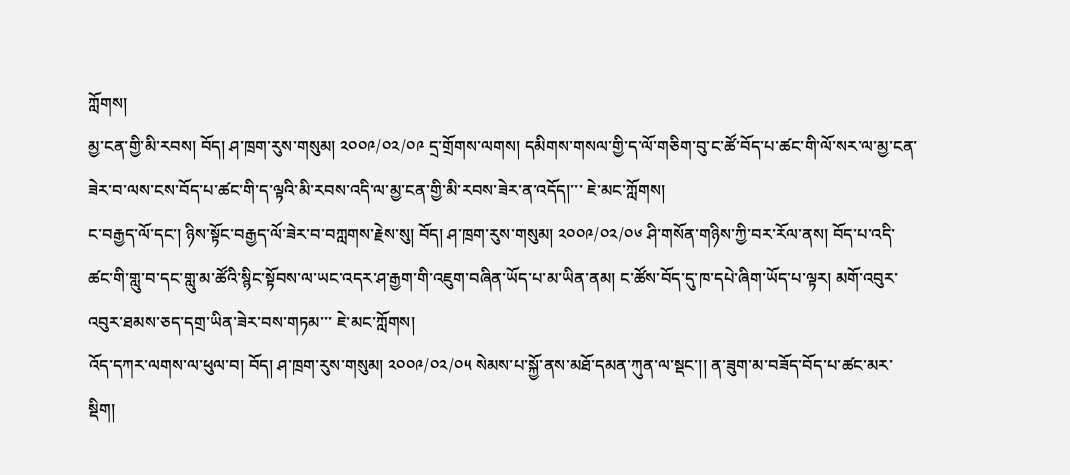ཀློགས།
མྱ་ངན་གྱི་མི་རབས། བོད། ཤ་ཁྲག་རུས་གསུམ། ༢༠༠༩/༠༢/༠༩ དྲ་གྲོགས་ལགས། དམིགས་གསལ་གྱི་ད་ལོ་གཅིག་བུ་ང་ཚོ་བོད་པ་ཚང་གི་ལོ་སར་ལ་མྱ་ངན་ཟེར་བ་ལས་ངས་བོད་པ་ཚང་གི་ད་ལྟའི་མི་རབས་འདི་ལ་མྱ་ངན་གྱི་མི་རབས་ཟེར་ན་འདོད།་་་ ཇེ་མང་ཀློགས།
ང་བརྒྱད་ལོ་དང་། ཉིས་སྟོང་བརྒྱད་ལོ་ཟེར་བ་བཀླགས་རྗེས་སུ། བོད། ཤ་ཁྲག་རུས་གསུམ། ༢༠༠༩/༠༢/༠༦ ཤི་གསོན་གཉིས་ཀྱི་བར་རོལ་ནས། བོད་པ་འདི་ཚང་གི་གླུ་བ་དང་གླུ་མ་ཚོའི་སྙིང་སྟོབས་ལ་ཡང་འདར་ཤ་རྒྱག་གི་འཇུག་བཞིན་ཡོད་པ་མ་ཡིན་ནམ། ང་ཚོས་བོད་དུ་ཁ་དཔེ་ཞིག་ཡོད་པ་ལྟར། མགོ་འབུར་འབུར་ཐམས་ཅད་དགྲ་ཡིན་ཟེར་བས་གཏམ་་་ ཇེ་མང་ཀློགས།
འོད་དཀར་ལགས་ལ་ཕུལ་བ། བོད། ཤ་ཁྲག་རུས་གསུམ། ༢༠༠༩/༠༢/༠༥ སེམས་པ་སྐྱོ་ནས་མཐོ་དམན་ཀུན་ལ་སྡང་།། ན་ཟུག་མ་བཟོད་བོད་པ་ཚང་མར་སྡིག།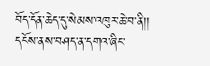བོད་དོན་ཆེད་དུ་སེམས་འཁུར་ཆེ་བ་ནི།། དངོས་ནས་བཤད་ན་དགའ་ཞིང་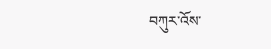བཀུར་འོས་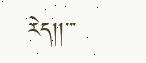རེད།།་་་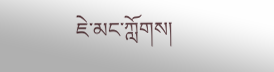ཇེ་མང་ཀློགས།